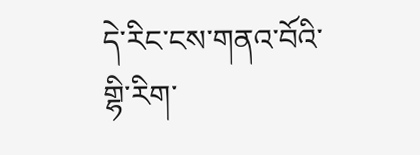དེ་རིང་ངས་གནའ་བོའི་གྷི་རིག་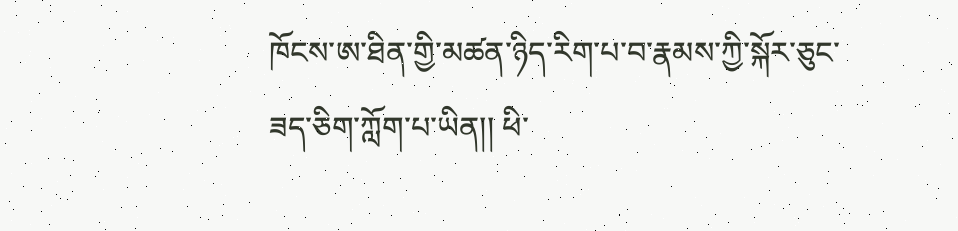ཁོངས་ཨ་ཐིན་གྱི་མཚན་ཉིད་རིག་པ་བ་རྣམས་ཀྱི་སྐོར་ཅུང་ཟད་ཅིག་ཀློག་པ་ཡིན།། ཕི་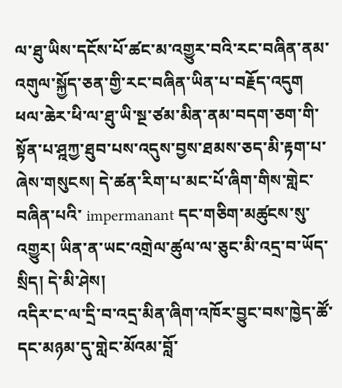ལ་ཐུ་ཡིས་དངོས་པོ་ཚང་མ་འགྱུར་བའི་རང་བཞིན་ནམ་འགུལ་སྐྱོད་ཅན་གྱི་རང་བཞིན་ཡིན་པ་བརྗོད་འདུག ཕལ་ཆེར་ཕི་ལ་ཐུ་ཡི་སྔ་ཙམ་མིན་ནམ་བདག་ཅག་གི་སྟོན་པ་ཤྰཀྱ་ཐུབ་པས་འདུས་བྱས་ཐམས་ཅད་མི་རྟག་པ་ཞེས་གསུངས། དེ་ཚན་རིག་པ་མང་པོ་ཞིག་གིས་གླེང་བཞིན་པའི་ impermanant དང་གཅིག་མཚུངས་སུ་འགྱུར། ཡིན་ན་ཡང་འགྲེལ་ཚུལ་ལ་ཅུང་མི་འདྲ་བ་ཡོད་སྲིད། དེ་མི་ཤེས།
འདིར་ང་ལ་དྲི་བ་འདྲ་མིན་ཞིག་འཁོར་བྱུང་བས་ཁྱེད་ཚོ་དང་མཉམ་དུ་གླེང་མོའམ་བློ་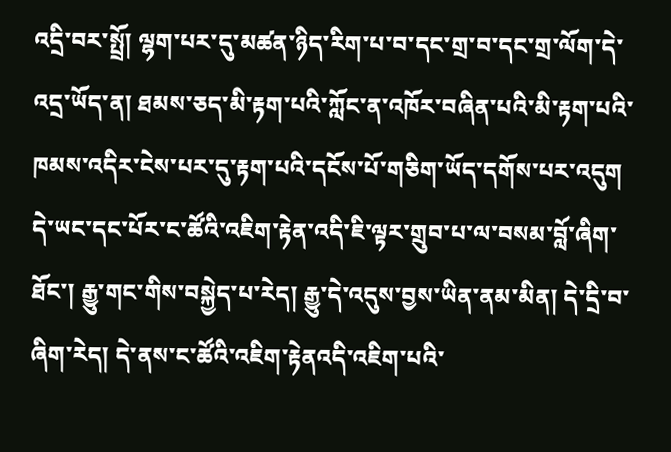འདྲི་བར་སྤྲོ། ལྷག་པར་དུ་མཚན་ཉིད་རིག་པ་བ་དང་གྲ་བ་དང་གྲ་ལོག་དེ་འདྲ་ཡོད་ན། ཐམས་ཅད་མི་རྟག་པའི་ཀློང་ན་འཁོར་བཞིན་པའི་མི་རྟག་པའི་ཁམས་འདིར་ངེས་པར་དུ་རྟག་པའི་དངོས་པོ་གཅིག་ཡོད་དགོས་པར་འདུག དེ་ཡང་དང་པོར་ང་ཚོའི་འཇིག་རྟེན་འདི་ཇི་ལྟར་གྲུབ་པ་ལ་བསམ་བློ་ཞིག་ཐོང་། རྒྱུ་གང་གིས་བསྐྱེད་པ་རེད། རྒྱུ་དེ་འདུས་བྱས་ཡིན་ནམ་མིན། དེ་དྲི་བ་ཞིག་རེད། དེ་ནས་ང་ཚོའི་འཇིག་རྟེནའདི་འཇིག་པའི་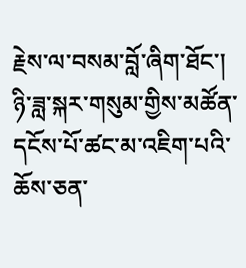རྗེས་ལ་བསམ་བློ་ཞིག་ཐོང་། ཉི་ཟླ་སྐར་གསུམ་གྱིས་མཚོན་དངོས་པོ་ཚང་མ་འཇིག་པའི་ཆོས་ཅན་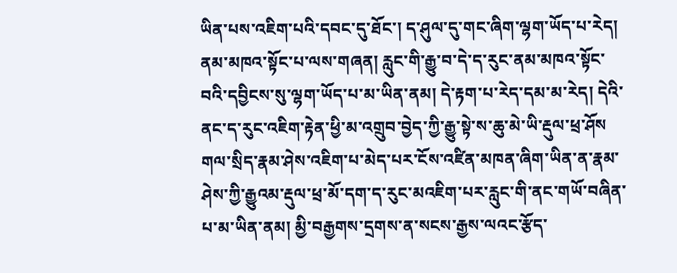ཡིན་པས་འཇིག་པའི་དབང་དུ་ཐོང་། ད་ཤུལ་དུ་གང་ཞིག་ལྷག་ཡོད་པ་རེད། ནམ་མཁའ་སྟོང་པ་ལས་གཞན། རླུང་གི་རྒྱུ་བ་དེ་ད་རུང་ནམ་མཁའ་སྟོང་བའི་དབྱིངས་སུ་ལྷག་ཡོད་པ་མ་ཡིན་ནམ། དེ་རྟག་པ་རེད་དམ་མ་རེད། དེའི་ནང་ད་རུང་འཇིག་རྟེན་ཕྱི་མ་འགྲུབ་བྱེད་ཀྱི་རྒྱུ་སྟེ་ས་ཆུ་མེ་ཡི་རྡུལ་ཕྲ་ཤོས གལ་སྲིད་རྣམ་ཤེས་འཇིག་པ་མེད་པར་ངོས་འཛིན་མཁན་ཞིག་ཡིན་ན་རྣམ་ཤེས་ཀྱི་རྒྱུའམ་རྡུལ་ཕྲ་མོ་དག་ད་རུང་མའཇིག་པར་རླུང་གི་ནང་གཡོ་བཞིན་པ་མ་ཡིན་ནམ། མྱི་བརྒྱགས་དྲགས་ན་སངས་རྒྱས་ལའང་རྩོད་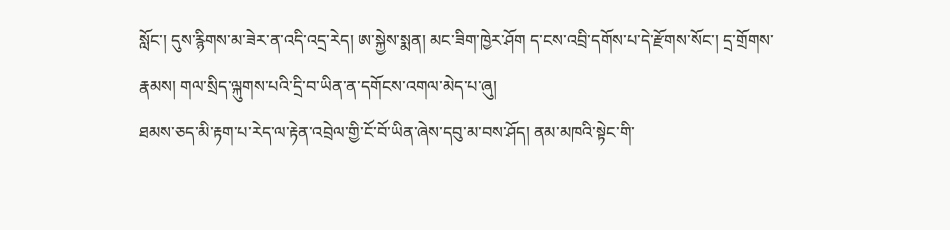སློང་། དུས་རྙིགས་མ་ཟེར་ན་འདི་འདྲ་རེད། ཨ་སྐྱེས་སྨན། མང་ཟིག་ཁྱེར་ཤོག ད་ངས་འབྲི་དགོས་པ་དེ་རྫོགས་སོང་། དྲ་གྲོགས་རྣམས། གལ་སྲིད་ལྐུགས་པའི་དྲི་བ་ཡིན་ན་དགོངས་འགལ་མེད་པ་ཞུ།
ཐམས་ཅད་མི་རྟག་པ་རེད་ལ་རྟེན་འབྲེལ་གྱི་ངོ་བོ་ཡིན་ཞེས་དབུ་མ་བས་ཤོད། ནམ་མཁའི་སྟེང་གི་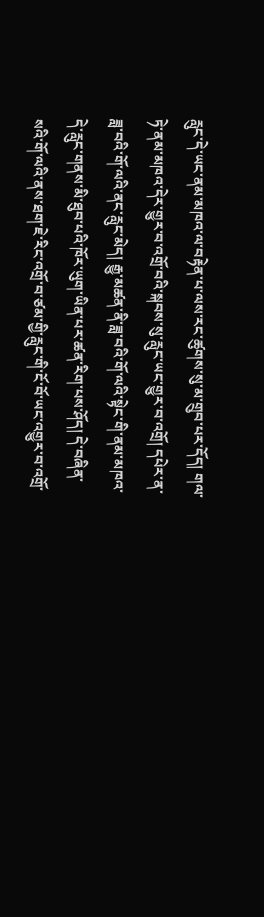རླུང་དེ་ཡང་ནམ་མཁའ་ལ་བརྟེན་པ་ལས་རང་ཚུགས་སུ་མ་གྲུབ་པར་དོད། གལ་ཏེ་ནམ་མཁའ་དེར་གྱུར་བ་འགྲོ་བའི་སྐབས་སུ་རླུང་ཡང་གྱུར་བ་འགྲོ། དཔེར་ན་ཟླ་བའི་གོ་ལའི་ནང་རླུང་མེད། རྒྱུ་མཚན་ནི་ཟླ་བའི་གོ་ལའི་སྟེང་གི་ནམ་མཁའ་དེ་རླུང་གནས་མི་ཐུབ་པའི་ཁོར་ཡུག་ཡིན་པར་ཚན་རིག་པས་ཤོད། དེ་བཞིན་སའི་གོ་ལའི་ནས་ཐག་ཇེ་རིང་འགྲོ་བ་ཙམ་གྱི་རླུང་གི་ངོ་བོ་ཡང་འགྱུར་བ་འགྲོ་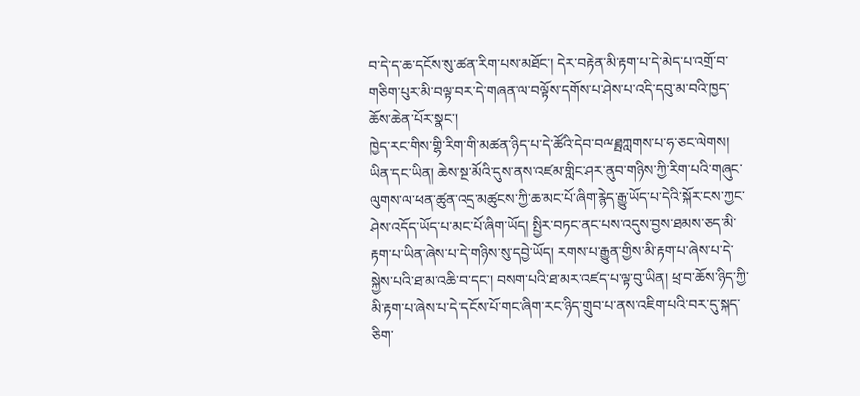བ་དེ་ད་ཆ་དངོས་སུ་ཚན་རིག་པས་མཐོང་། དེར་བརྟེན་མི་རྟག་པ་དེ་མེད་པ་འགྲོ་བ་གཅིག་པུར་མི་བལྟ་བར་དེ་གཞན་ལ་བལྟོས་དགོས་པ་ཤེས་པ་འདི་དབུ་མ་བའི་ཁྱད་ཆོས་ཆེན་པོར་སྣང་།
ཁྱེད་རང་གིས་གྷི་རིག་གི་མཚན་ཉིད་པ་དེ་ཚོའི་དེབ་བྋཐྲྤཀླགས་པ་ཧ་ཅང་ལེགས། ཡིན་དང་ཡིན། ཆེས་སྔ་མོའི་དུས་ནས་འཛམ་གླིང་ཤར་ནུབ་གཉིས་ཀྱི་རིག་པའི་གཞུང་ལུགས་ལ་ཕན་ཚུན་འདྲ་མཚུངས་ཀྱི་ཆ་མང་པོ་ཞིག་རྙེད་རྒྱུ་ཡོད་པ་དེའི་སྐོར་ངས་ཀྱང་ཤེས་འདོད་ཡོད་པ་མང་པོ་ཞིག་ཡོད། སྤྱིར་བཏང་ནང་པས་འདུས་བྱས་ཐམས་ཅད་མི་རྟག་པ་ཡིན་ཞེས་པ་དེ་གཉིས་སུ་དབྱེ་ཡོད། རགས་པ་རྒྱུན་གྱིས་མི་རྟག་པ་ཞེས་པ་དེ་སྐྱེས་པའི་ཐ་མ་འཆི་བ་དང་། བསག་པའི་ཐ་མར་འཛད་པ་ལྟ་བུ་ཡིན། ཕྲ་བ་ཆོས་ཉིད་ཀྱི་མི་རྟག་པ་ཞེས་པ་དེ་དངོས་པོ་གང་ཞིག་རང་ཉིད་གྲུབ་པ་ནས་འཇིག་པའི་བར་དུ་སྐད་ཅིག་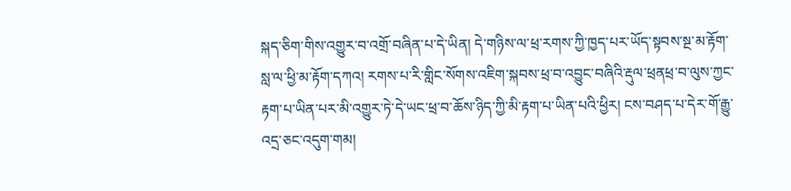སྐད་ཅིག་གིས་འགྱུར་བ་འགྲོ་བཞིན་པ་དེ་ཡིན། དེ་གཉིས་ལ་ཕྲ་རགས་ཀྱི་ཁྱད་པར་ཡོད་སྟབས་སྔ་མ་རྟོག་སླ་ལ་ཕྱི་མ་རྟོག་དཀའ། རགས་པ་རི་གླིང་སོགས་འཇིག་སྐབས་ཕྲ་བ་འབྱུང་བཞིའི་རྡུལ་ཕྲནཕྲ་བ་ལུས་ཀྱང་རྟག་པ་ཡིན་པར་མི་འགྱུར་ཏེ་དེ་ཡང་ཕྲ་བ་ཆོས་ཉིད་ཀྱི་མི་རྟག་པ་ཡིན་པའི་ཕྱིར། ངས་བཤད་པ་དེར་གོ་རྒྱུ་འདྲ་ཅང་འདུག་གམ།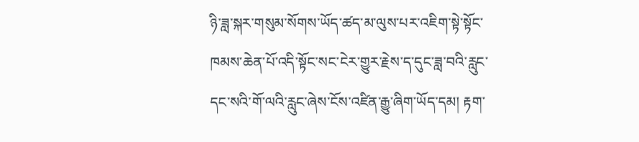ཉི་ཟླ་སྐར་གསུམ་སོགས་ཡོད་ཚད་མ་ལུས་པར་འཇིག་སྟེ་སྟོང་ཁམས་ཆེན་པོ་འདི་སྟོང་སང་ངེར་གྱུར་རྗེས་ད་དུང་ཟླ་བའི་རླུང་དང་སའི་གོ་ལའི་རླུང་ཞེས་ངོས་འཛིན་རྒྱུ་ཞིག་ཡོད་དམ། རྟག་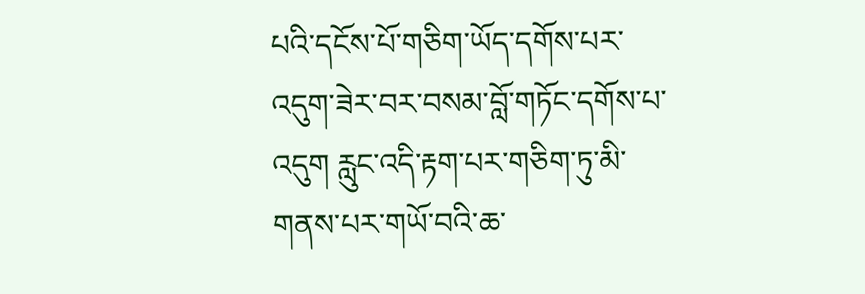པའི་དངོས་པོ་གཅིག་ཡོད་དགོས་པར་འདུག་ཟེར་བར་བསམ་བློ་གཏོང་དགོས་པ་འདུག རླུང་འདི་རྟག་པར་གཅིག་ཏུ་མི་གནས་པར་གཡོ་བའི་ཆ་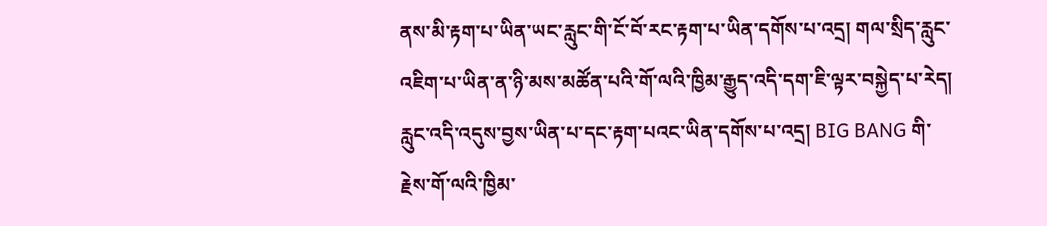ནས་མི་རྟག་པ་ཡིན་ཡང་རླུང་གི་ངོ་བོ་རང་རྟག་པ་ཡིན་དགོས་པ་འདྲ། གལ་སྲིད་རླུང་འཇིག་པ་ཡིན་ན་ཉི་མས་མཚོན་པའི་གོ་ལའི་ཁྱིམ་རྒྱུད་འདི་དག་ཇི་ལྟར་བསྐྱེད་པ་རེད། རླུང་འདི་འདུས་བྱས་ཡིན་པ་དང་རྟག་པའང་ཡིན་དགོས་པ་འདྲ། BIG BANG གི་རྗེས་གོ་ལའི་ཁྱིམ་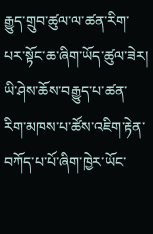རྒྱུད་གྲུབ་ཚུལ་ལ་ཚན་རིག་པར་སྟོང་ཆ་ཞིག་ཡོད་ཚུལ་ཟེར། ཡི་ཤེས་ཆོས་བརྒྱུད་པ་ཚན་རིག་མཁས་པ་ཚོས་འཇིག་རྟེན་བཀོད་པ་པོ་ཞིག་ཁྱེར་ཡོང་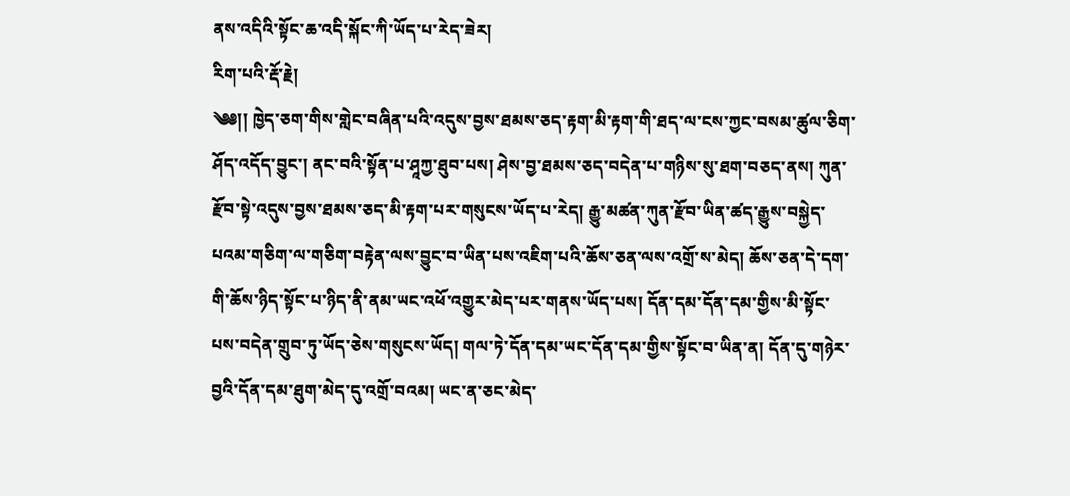ནས་འདིའི་སྟོང་ཆ་འདི་སྐོང་ཀི་ཡོད་པ་རེད་ཟེར།
རིག་པའི་རྡོ་རྗེ།
༄༅།། ཁྱེད་ཅག་གིས་གླེང་བཞིན་པའི་འདུས་བྱས་ཐམས་ཅད་རྟག་མི་རྟག་གི་ཐད་ལ་ངས་ཀྱང་བསམ་ཚུལ་ཅིག་ཤོད་འདོད་བྱུང་། ནང་བའི་སྟོན་པ་ཤཱཀྱ་ཐུབ་པས། ཤེས་བྱ་ཐམས་ཅད་བདེན་པ་གཉིས་སུ་ཐག་བཅད་ནས། ཀུན་རྫོབ་སྟེ་འདུས་བྱས་ཐམས་ཅད་མི་རྟག་པར་གསུངས་ཡོད་པ་རེད། རྒྱུ་མཚན་ཀུན་རྫོབ་ཡིན་ཚད་རྒྱུས་བསྐྱེད་པའམ་གཅིག་ལ་གཅིག་བརྟེན་ལས་བྱུང་བ་ཡིན་པས་འཇིག་པའི་ཆོས་ཅན་ལས་འགྲོ་ས་མེད། ཆོས་ཅན་དེ་དག་གི་ཆོས་ཉིད་སྟོང་པ་ཉིད་ནི་ནམ་ཡང་འཕོ་འགྱུར་མེད་པར་གནས་ཡོད་པས། དོན་དམ་དོན་དམ་གྱིས་མི་སྟོང་པས་བདེན་གྲུབ་ཏུ་ཡོད་ཅེས་གསུངས་ཡོད། གལ་ཏེ་དོན་དམ་ཡང་དོན་དམ་གྱིས་སྟོང་བ་ཡིན་ན། དོན་དུ་གཉེར་བྱའི་དོན་དམ་ཐུག་མེད་དུ་འགྲོ་བའམ། ཡང་ན་ཅང་མེད་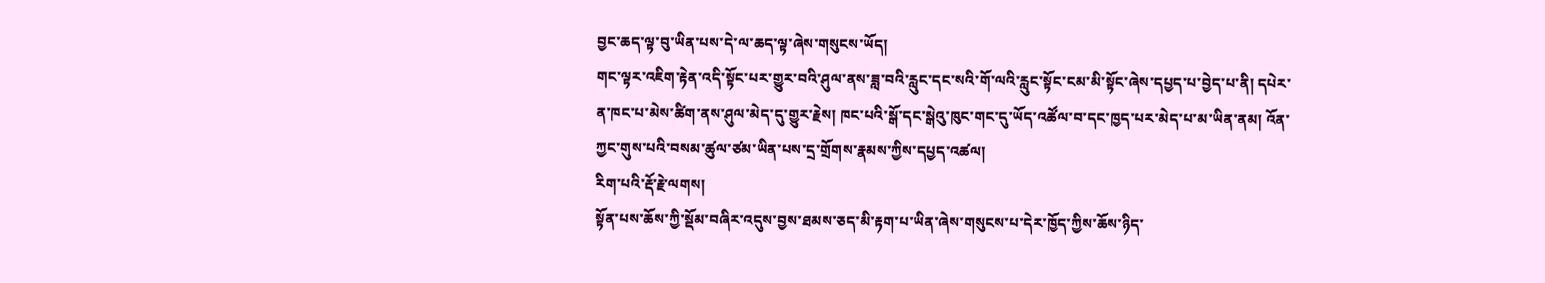བྱང་ཆད་ལྟ་བུ་ཡིན་པས་དེ་ལ་ཆད་ལྟ་ཞེས་གསུངས་ཡོད།
གང་ལྟར་འཇིག་རྟེན་འདི་སྟོང་པར་གྱུར་བའི་ཤུལ་ནས་ཟླ་བའི་རླུང་དང་སའི་གོ་ལའི་རླུང་སྟོང་ངམ་མི་སྟོང་ཞེས་དཔྱད་པ་བྱེད་པ་ནི། དཔེར་ན་ཁང་པ་མེས་ཚིག་ནས་ཤུལ་མེད་དུ་གྱུར་རྗེས། ཁང་པའི་སྒོ་དང་སྒེའུ་ཁུང་གང་དུ་ཡོད་འཚོལ་བ་དང་ཁྱད་པར་མེད་པ་མ་ཡིན་ནམ། འོན་ཀྱང་གུས་པའི་བསམ་ཚུལ་ཙམ་ཡིན་པས་དྲ་གྲོགས་རྣམས་ཀྱིས་དཔྱད་འཚལ།
རིག་པའི་རྡོ་རྗེ་ལགས།
སྟོན་པས་ཆོས་ཀྱི་སྡོམ་བཞིར་འདུས་བྱས་ཐམས་ཅད་མི་རྟག་པ་ཡིན་ཞེས་གསུངས་པ་དེར་ཁྱོད་ཀྱིས་ཆོས་ཉིད་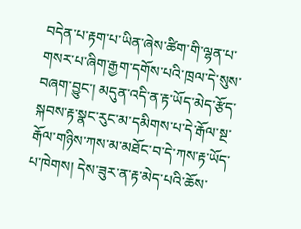བདེན་པ་རྟག་པ་ཡིན་ཞེས་ཚིག་གི་ལྷན་པ་གསར་པ་ཞིག་རྒྱག་དགོས་པའི་ཁྲལ་དེ་སུས་བཞག་བྱུང་། མདུན་འདི་ན་རྟ་ཡོད་མེད་རྩོད་སྐབས་རྟ་སྣང་རུང་མ་དམིགས་པ་དེ་རྒོལ་སྔ་རྒོལ་གཉིས་ཀས་མ་མཐོང་བ་དེ་ཀས་རྟ་ཡོད་པ་ཁེགས། དེས་ཟུར་ན་རྟ་མེད་པའི་ཆོས་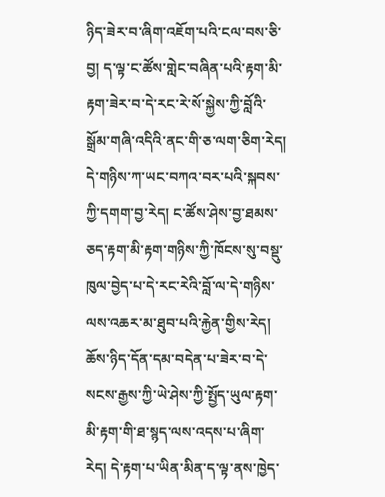ཉིད་ཟེར་བ་ཞིག་འཇོག་པའི་ངལ་བས་ཅི་བྱ། ད་ལྟ་ང་ཚོས་གླེང་བཞིན་པའི་རྟག་མི་རྟག་ཟེར་བ་དེ་རང་རེ་སོ་སྐྱེས་ཀྱི་བློའི་སྒྲོམ་གཞི་འདིའི་ནང་གི་ཅ་ལག་ཅིག་རེད། དེ་གཉིས་ཀ་ཡང་བཀའ་བར་པའི་སྐབས་ཀྱི་དགག་བྱ་རེད། ང་ཚོས་ཤེས་བྱ་ཐམས་ཅད་རྟག་མི་རྟག་གཉིས་ཀྱི་ཁོངས་སུ་བསྡུ་ཁུལ་བྱེད་པ་དེ་རང་རེའི་བློ་ལ་དེ་གཉིས་ལས་འཆར་མ་ཐུབ་པའི་རྐྱེན་གྱིས་རེད། ཆོས་ཉིད་དོན་དམ་བདེན་པ་ཟེར་བ་དེ་སངས་རྒྱས་ཀྱི་ཡེ་ཤེས་ཀྱི་སྤྱོད་ཡུལ་རྟག་མི་རྟག་གི་ཐ་སྙད་ལས་འདས་པ་ཞིག་རེད། དེ་རྟག་པ་ཡིན་མིན་ད་ལྟ་ནས་ཁྱེད་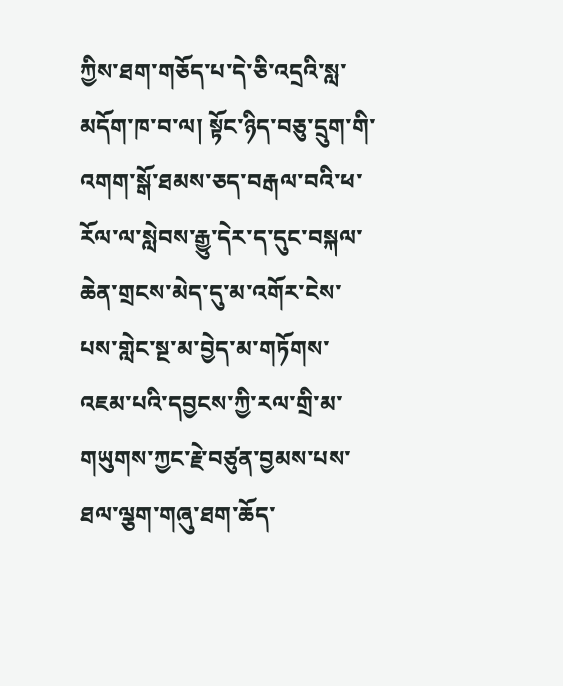ཀྱིས་ཐག་གཅོད་པ་དེ་ཅི་འདྲའི་སླ་མདོག་ཁ་བ་ལ། སྟོང་ཉིད་བཅུ་དྲུག་གི་འགག་སྒོ་ཐམས་ཅད་བརྒལ་བའི་ཕ་རོལ་ལ་སླེབས་རྒྱུ་དེར་ད་དུང་བསྐལ་ཆེན་གྲངས་མེད་དུ་མ་འགོར་ངེས་པས་གླེང་སྔ་མ་བྱེད་མ་གཏོགས་འཇམ་པའི་དབྱངས་ཀྱི་རལ་གྲི་མ་གཡུགས་ཀྱང་རྗེ་བཙུན་བྱམས་པས་ཐལ་ལྕག་གཞུ་ཐག་ཆོད་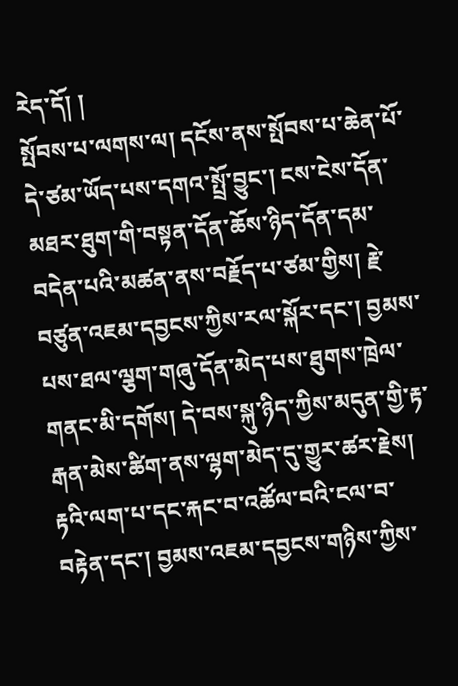རེད་དོ། །
སྤོབས་པ་ལགས་ལ། དངོས་ནས་སྤོབས་པ་ཆེན་པོ་དེ་ཙམ་ཡོད་པས་དགའ་སྤྲོ་བྱུང་། ངས་ངེས་དོན་མཐར་ཐུག་གི་བསྟན་དོན་ཆོས་ཉིད་དོན་དམ་བདེན་པའི་མཚན་ནས་བརྗོད་པ་ཙམ་གྱིས། རྗེ་བཙུན་འཇམ་དབྱངས་ཀྱིས་རལ་སྐོར་དང་། བྱམས་པས་ཐལ་ལྕག་གཞུ་དོན་མེད་པས་ཐུགས་ཁྲེལ་གནང་མི་དགོས། དེ་བས་སྐུ་ཉིད་ཀྱིས་མདུན་གྱི་རྟ་རྒན་མེས་ཚིག་ནས་ལྷག་མེད་དུ་གྱུར་ཚར་རྗེས། རྟའི་ལག་པ་དང་རྐང་བ་འཚོལ་བའི་ངལ་བ་བརྟེན་དང་། བྱམས་འཇམ་དབྱངས་གཉིས་ཀྱིས་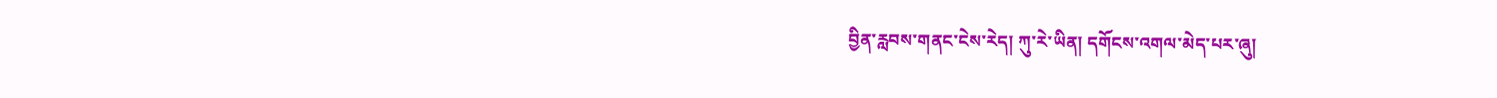བྱིན་རླབས་གནང་ངེས་རེད། ཀུ་རེ་ཡིན། དགོངས་འགལ་མེད་པར་ཞུ།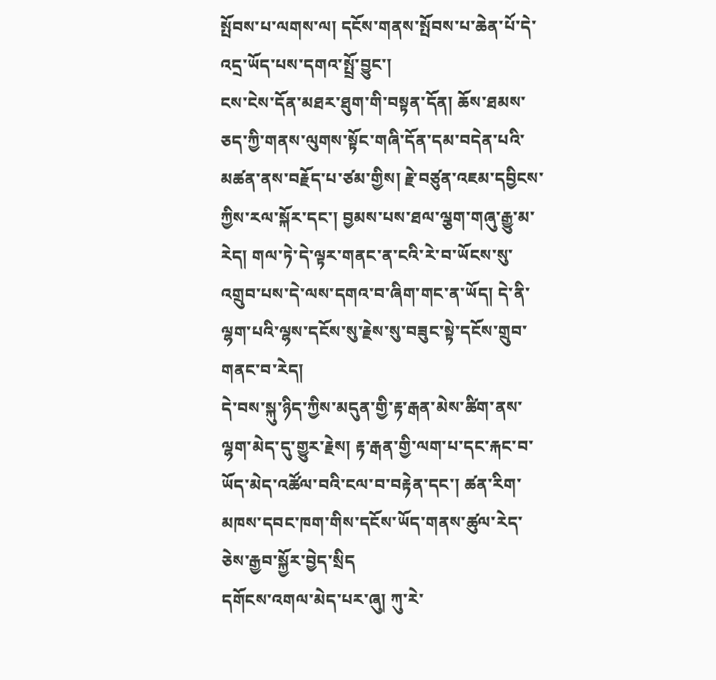སྤོབས་པ་ལགས་ལ། དངོས་གནས་སྤོབས་པ་ཆེན་པོ་དེ་འདྲ་ཡོད་པས་དགའ་སྤྲོ་བྱུང་།
ངས་ངེས་དོན་མཐར་ཐུག་གི་བསྟན་དོན། ཆོས་ཐམས་ཅད་ཀྱི་གནས་ལུགས་སྟོང་གཞི་དོན་དམ་བདེན་པའི་མཚན་ནས་བརྗོད་པ་ཙམ་གྱིས། རྗེ་བཙུན་འཇམ་དབྱིངས་ཀྱིས་རལ་སྐོར་དང་། བྱམས་པས་ཐལ་ལྕག་གཞུ་རྒྱུ་མ་རེད། གལ་ཏེ་དེ་ལྟར་གནང་ན་ངའི་རེ་བ་ཡོངས་སུ་འགྲུབ་པས་དེ་ལས་དགའ་བ་ཞིག་གང་ན་ཡོད། དེ་ནི་ལྷག་པའི་ལྷས་དངོས་སུ་རྗེས་སུ་བཟུང་སྟེ་དངོས་གྲུབ་གནང་བ་རེད།
དེ་བས་སྐུ་ཉིད་ཀྱིས་མདུན་གྱི་རྟ་རྒན་མེས་ཚིག་ནས་ལྷག་མེད་དུ་གྱུར་རྗེས། རྟ་རྒན་གྱི་ལག་པ་དང་རྐང་བ་ཡོད་མེད་འཚོལ་བའི་ངལ་བ་བརྟེན་དང་། ཚན་རིག་མཁས་དབང་ཁག་གིས་དངོས་ཡོད་གནས་ཚུལ་རེད་ཅེས་རྒྱབ་སྐྱོར་བྱེད་སྲིད
དགོངས་འགལ་མེད་པར་ཞུ། ཀུ་རེ་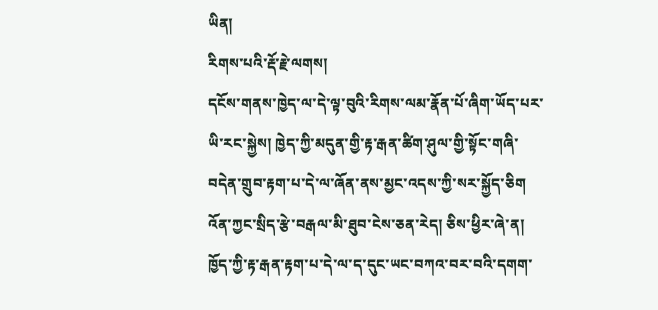ཡིན།
རིགས་པའི་རྡོ་རྗེ་ལགས།
དངོས་གནས་ཁྱེད་ལ་དེ་ལྟ་བུའི་རིགས་ལམ་རྣོན་པོ་ཞིག་ཡོད་པར་ཡི་རང་སྐྱེས། ཁྱེད་ཀྱི་མདུན་གྱི་རྟ་རྒན་ཚིག་ཤུལ་གྱི་སྟོང་གཞི་བདེན་གྲུབ་རྟག་པ་དེ་ལ་ཞོན་ནས་མྱང་འདས་ཀྱི་སར་སྐྱོད་ཅིག འོན་ཀྱང་སྲིད་རྩེ་བརྒལ་མི་ཐུབ་ངེས་ཅན་རེད། ཅིས་ཕྱིར་ཞེ་ན། ཁྱོད་ཀྱི་རྟ་རྒན་རྟག་པ་དེ་ལ་ད་དུང་ཡང་བཀའ་བར་བའི་དགག་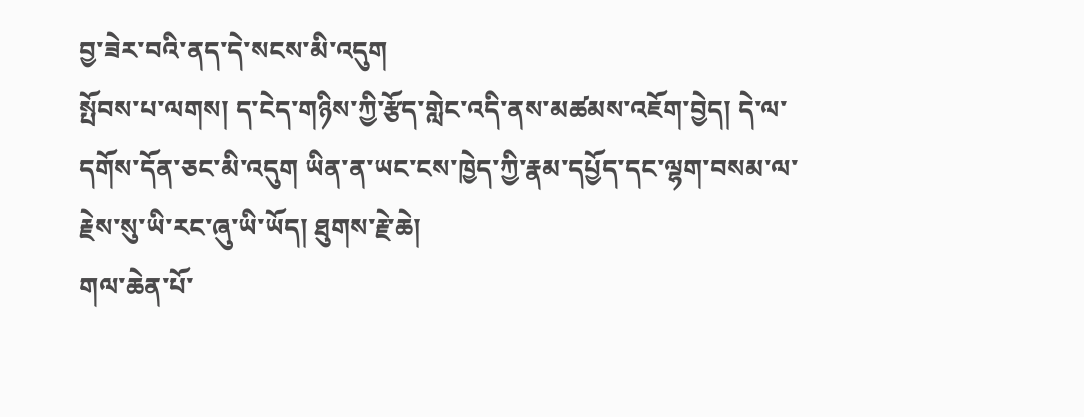བྱ་ཟེར་བའི་ནད་དེ་སངས་མི་འདུག
སྤོབས་པ་ལགས། ད་ངེད་གཉིས་ཀྱི་རྩོད་གླེང་འདི་ནས་མཚམས་འཇོག་བྱེད། དེ་ལ་དགོས་དོན་ཅང་མི་འདུག ཡིན་ན་ཡང་ངས་ཁྱེད་ཀྱི་རྣམ་དཔྱོད་དང་ལྷག་བསམ་ལ་རྗེས་སུ་ཡི་རང་ཞུ་ཡི་ཡོད། ཐུགས་རྗེ་ཆེ།
གལ་ཆེན་པོ་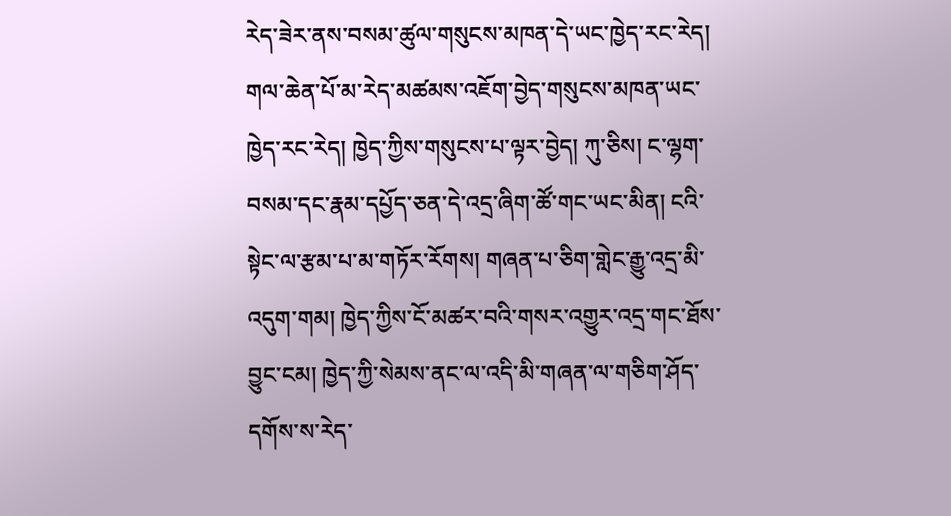རེད་ཟེར་ནས་བསམ་ཚུལ་གསུངས་མཁན་དེ་ཡང་ཁྱེད་རང་རེད། གལ་ཆེན་པོ་མ་རེད་མཚམས་འཇོག་བྱེད་གསུངས་མཁན་ཡང་ཁྱེད་རང་རེད། ཁྱེད་ཀྱིས་གསུངས་པ་ལྟར་བྱེད། ཀུ་ཅིས། ང་ལྷག་བསམ་དང་རྣམ་དཔྱོད་ཅན་དེ་འདྲ་ཞིག་ཚོ་གང་ཡང་མིན། ངའི་སྟེང་ལ་རྩམ་པ་མ་གཏོར་རོགས། གཞན་པ་ཅིག་གླེང་རྒྱུ་འདྲ་མི་འདུག་གམ། ཁྱེད་ཀྱིས་ངོ་མཚར་བའི་གསར་འགྱུར་འདྲ་གང་ཐོས་བྱུང་ངམ། ཁྱེད་ཀྱི་སེམས་ནང་ལ་འདི་མི་གཞན་ལ་གཅིག་ཤོད་དགོས་ས་རེད་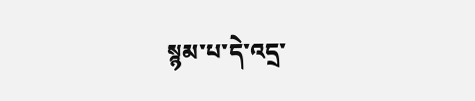སྙམ་པ་དེ་འདྲ་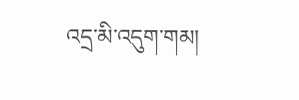འདྲ་མི་འདུག་གམ།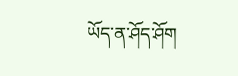ཡོད་ན་ཤོད་ཤོག